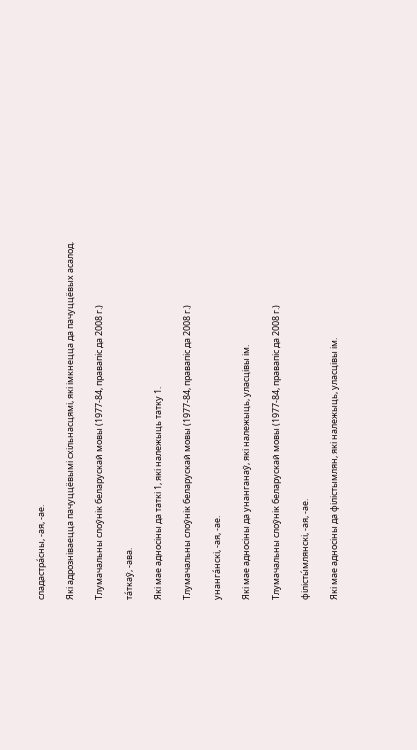сладастра́сны, ‑ая, ‑ае.

Які адрозніваецца пачуццёвымі схільнасцямі, які імкнецца да пачуццёвых асалод.

Тлумачальны слоўнік беларускай мовы (1977-84, правапіс да 2008 г.)

та́ткаў, ‑ава.

Які мае адносіны да таткі 1, які належыць татку 1.

Тлумачальны слоўнік беларускай мовы (1977-84, правапіс да 2008 г.)

унанга́нскі, ‑ая, ‑ае.

Які мае адносіны да унанганаў, які належыць, уласцівы ім.

Тлумачальны слоўнік беларускай мовы (1977-84, правапіс да 2008 г.)

філісты́млянскі, ‑ая, ‑ае.

Які мае адносіны да філістымлян, які належыць, уласцівы ім.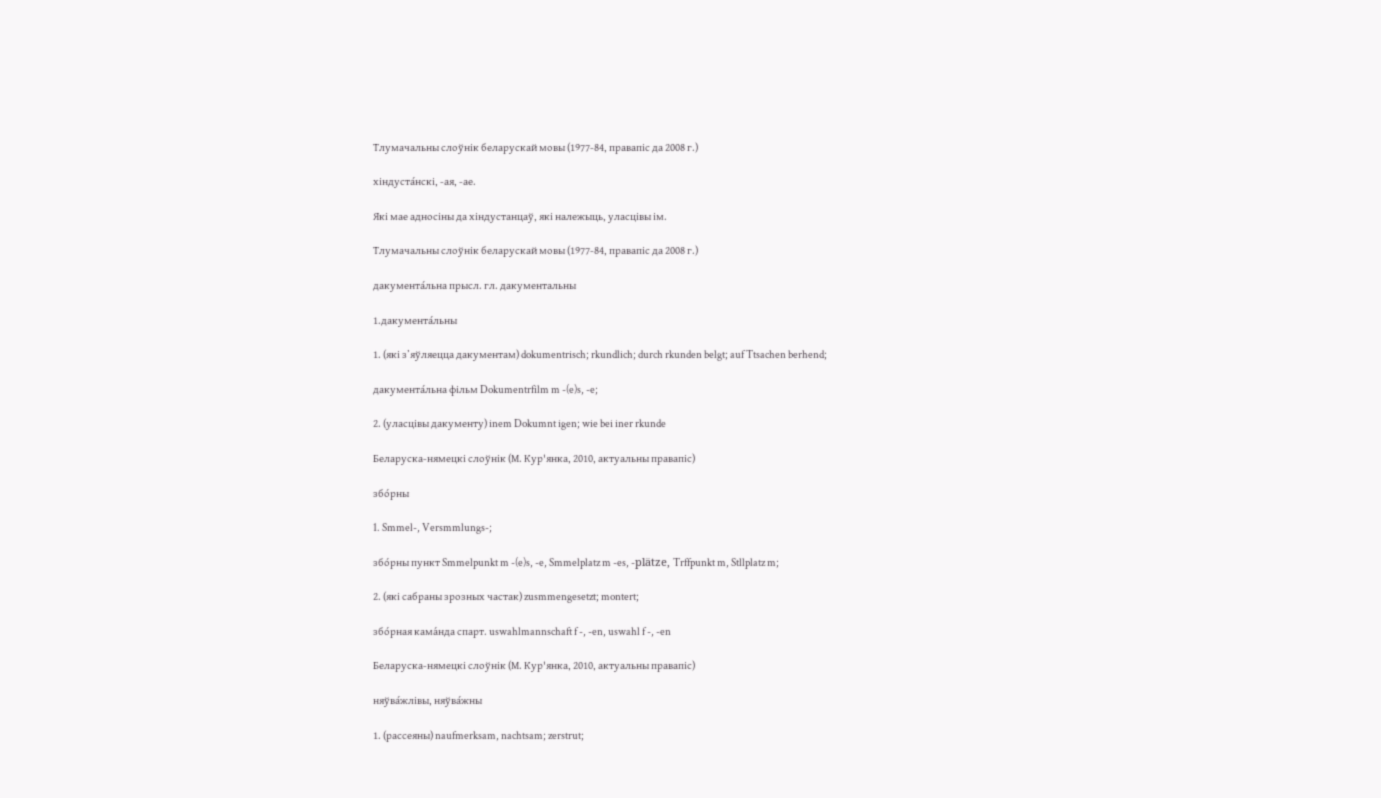Тлумачальны слоўнік беларускай мовы (1977-84, правапіс да 2008 г.)

хіндуста́нскі, ‑ая, ‑ае.

Які мае адносіны да хіндустанцаў, які належыць, уласцівы ім.

Тлумачальны слоўнік беларускай мовы (1977-84, правапіс да 2008 г.)

дакумента́льна прысл. гл. дакументальны

1.дакумента́льны

1. (які з’яўляецца дакументам) dokumentrisch; rkundlich; durch rkunden belgt; auf Ttsachen berhend;

дакумента́льна фільм Dokumentrfilm m -(e)s, -e;

2. (уласцівы дакументу) inem Dokumnt igen; wie bei iner rkunde

Беларуска-нямецкі слоўнік (М. Кур'янка, 2010, актуальны правапіс)

збо́рны

1. Smmel-, Versmmlungs-;

збо́рны пункт Smmelpunkt m -(e)s, -e, Smmelplatz m -es, -plätze, Trffpunkt m, Stllplatz m;

2. (які сабраны зрозных частак) zusmmengesetzt; montert;

збо́рная кама́нда спарт. uswahlmannschaft f -, -en, uswahl f -, -en

Беларуска-нямецкі слоўнік (М. Кур'янка, 2010, актуальны правапіс)

няўва́жлівы, няўва́жны

1. (рассеяны) naufmerksam, nachtsam; zerstrut;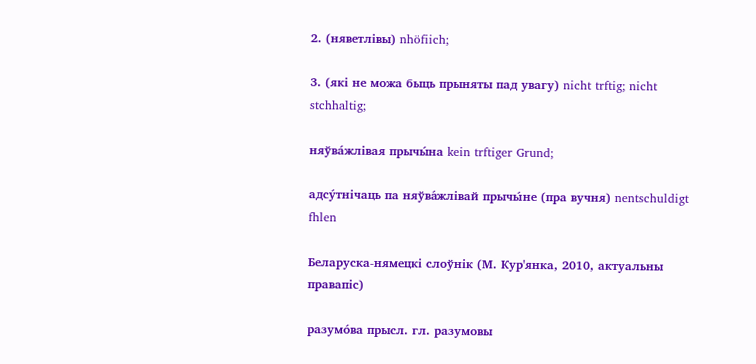2. (няветлівы) nhöfiich;

3. (які не можа быць прыняты пад увагу) nicht trftig; nicht stchhaltig;

няўва́жлівая прычы́на kein trftiger Grund;

адсу́тнічаць па няўва́жлівай прычы́не (пра вучня) nentschuldigt fhlen

Беларуска-нямецкі слоўнік (М. Кур'янка, 2010, актуальны правапіс)

разумо́ва прысл. гл. разумовы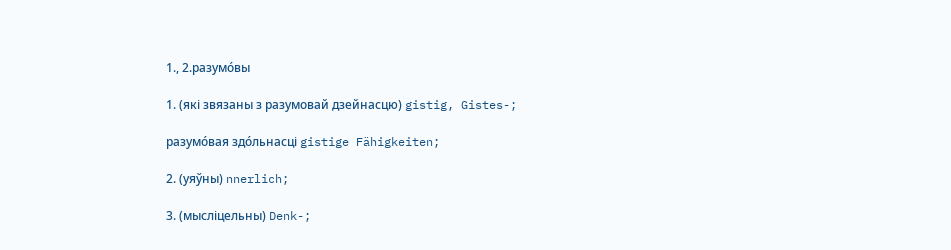1., 2.разумо́вы

1. (які звязаны з разумовай дзейнасцю) gistig, Gistes-;

разумо́вая здо́льнасці gistige Fähigkeiten;

2. (уяўны) nnerlich;

3. (мысліцельны) Denk-;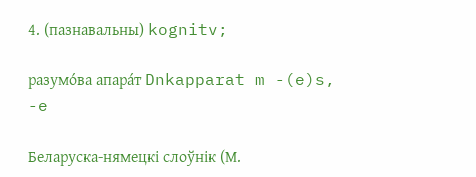4. (пазнавальны) kognitv;

разумо́ва апара́т Dnkapparat m -(e)s, -e

Беларуска-нямецкі слоўнік (М.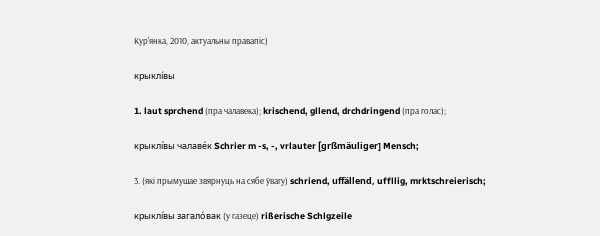Кур'янка, 2010, актуальны правапіс)

крыклі́вы

1. laut sprchend (пра чалавека); krischend, gllend, drchdringend (пра голас);

крыклі́вы чалаве́к Schrier m -s, -, vrlauter [grßmäuliger] Mensch;

3. (які прымушае звярнуць на сябе ўвагу) schriend, uffällend, uffllig, mrktschreierisch;

крыклі́вы загало́вак (у газеце) rißerische Schlgzeile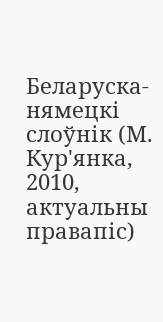Беларуска-нямецкі слоўнік (М. Кур'янка, 2010, актуальны правапіс)